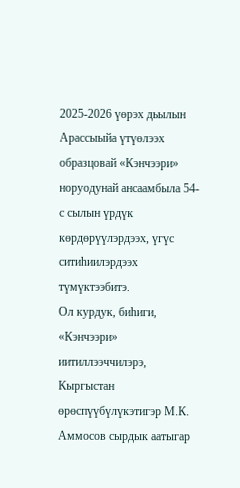2025-2026 үөрэх дьылын Арассыыйа үтүөлээх образцовай «Кэнчээри» норуодунай ансаамбыла 54-с сылын үрдүк көрдөрүүлэрдээх, үгүс ситиһиилэрдээх түмүктээбитэ.
Ол курдук, биһиги, «Кэнчээри» иитиллээччилэрэ, Кыргыстан өрөспүүбүлүкэтигэр М.К. Аммосов сырдык аатыгар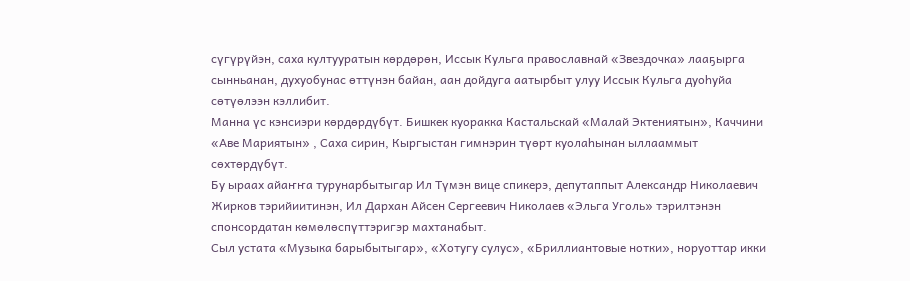сүгүрүйэн, саха култууратын көрдөрөн, Иссык Кульга православнай «Звездочка» лааҕырга сынньанан, духуобунас өттүнэн байан, аан дойдуга аатырбыт улуу Иссык Кульга дуоһуйа сөтүөлээн кэллибит.
Манна үс кэнсиэри көрдөрдүбүт. Бишкек куоракка Кастальскай «Малай Эктениятын», Каччини «Аве Мариятын» , Саха сирин, Кыргыстан гимнэрин түөрт куолаһынан ыллааммыт сөхтөрдүбүт.
Бу ыраах айаҥҥа турунарбытыгар Ил Түмэн вице спикерэ, депутаппыт Александр Николаевич Жирков тэрийиитинэн, Ил Дархан Айсен Сергеевич Николаев «Эльга Уголь» тэрилтэнэн спонсордатан көмөлөспүттэригэр махтанабыт.
Сыл устата «Музыка барыбытыгар», «Хотугу сулус», «Бриллиантовые нотки», норуоттар икки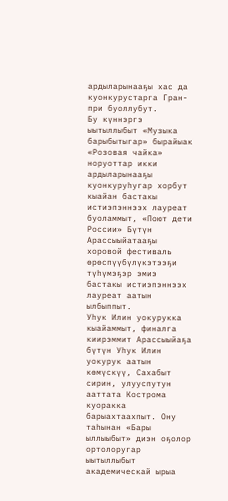ардыларынааҕы хас да куонкурустарга Гран-при буоллубут.
Бу күннэргэ ыытыллыбыт «Музыка барыбытыгар» бырайыак «Розовая чайка» норуоттар икки ардыларынааҕы куонкуруһугар хорбут кыайан бастакы истиэпэннээх лауреат буоламмыт, «Поют дети России» Бүтүн Арассыыйатааҕы хоровой фестиваль өрөспүүбүлүкэтээҕи түһүмэҕэр эмиэ бастакы истиэпэннээх лауреат аатын ылбыппыт.
Уһук Илин уокурукка кыайаммыт, финалга киирэммит Арассыыйаҕа бүтүн Уһук Илин уокурук аатын көмүскүү, Сахабыт сирин, улууспутун ааттата Кострома куоракка барыахтаахпыт. Ону таһынан «Бары ыллыыбыт» диэн оҕолор ортолоругар ыытыллыбыт академическай ырыа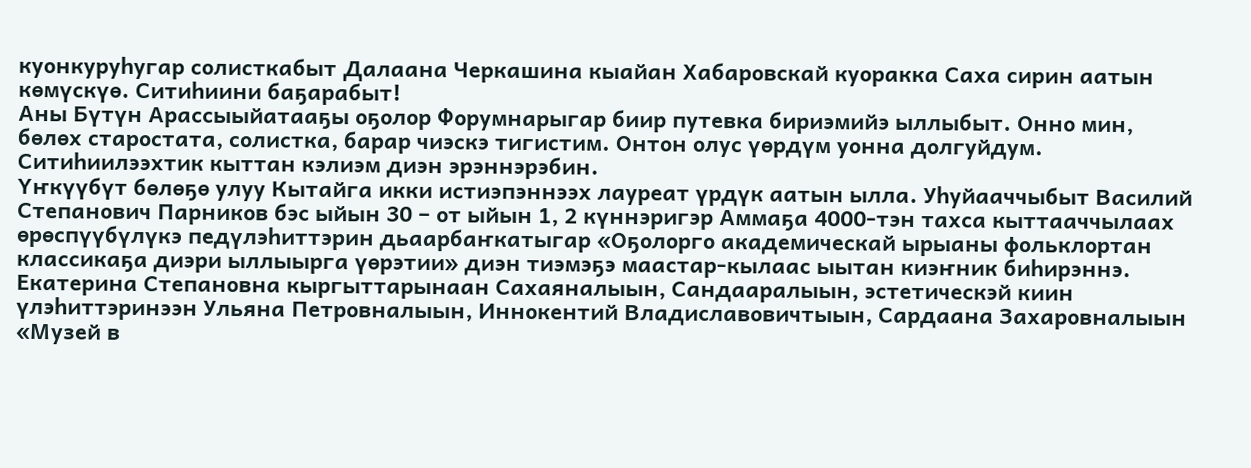куонкуруһугар солисткабыт Далаана Черкашина кыайан Хабаровскай куоракка Саха сирин аатын көмүскүө. Ситиһиини баҕарабыт!
Аны Бүтүн Арассыыйатааҕы оҕолор Форумнарыгар биир путевка бириэмийэ ыллыбыт. Онно мин, бөлөх старостата, солистка, барар чиэскэ тигистим. Онтон олус үөрдүм уонна долгуйдум. Ситиһиилээхтик кыттан кэлиэм диэн эрэннэрэбин.
Үҥкүүбүт бөлөҕө улуу Кытайга икки истиэпэннээх лауреат үрдүк аатын ылла. Уһуйааччыбыт Василий Степанович Парников бэс ыйын 30 – от ыйын 1, 2 күннэригэр Аммаҕа 4000-тэн тахса кыттааччылаах өрөспүүбүлүкэ педүлэһиттэрин дьаарбаҥкатыгар «Оҕолорго академическай ырыаны фольклортан классикаҕа диэри ыллыырга үөрэтии» диэн тиэмэҕэ маастар-кылаас ыытан киэҥник биһирэннэ. Екатерина Степановна кыргыттарынаан Сахаяналыын, Сандааралыын, эстетическэй киин үлэһиттэринээн Ульяна Петровналыын, Иннокентий Владиславовичтыын, Сардаана Захаровналыын «Музей в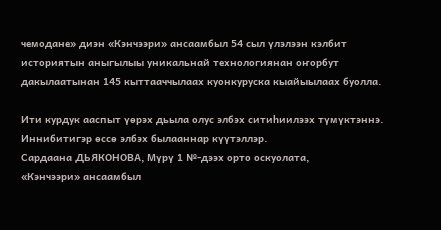чемодане» диэн «Кэнчээри» ансаамбыл 54 сыл үлэлээн кэлбит историятын аныгылыы уникальнай технологиянан оҥорбут дакылаатынан 145 кыттааччылаах куонкуруска кыайыылаах буолла.

Ити курдук ааспыт үөрэх дьыла олус элбэх ситиһиилээх түмүктэннэ. Иннибитигэр өссө элбэх былааннар күүтэллэр.
Сардаана ДЬЯКОНОВА, Мүрү 1 №-дээх орто оскуолата,
«Кэнчээри» ансаамбыл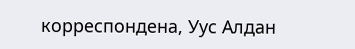корреспондена, Уус Алдан